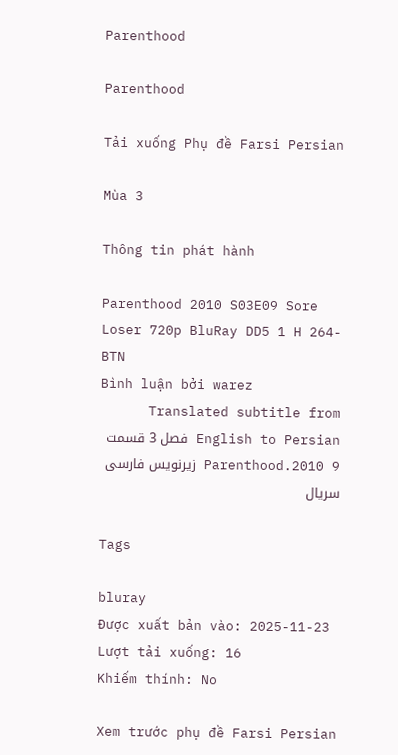Parenthood

Parenthood

Tải xuống Phụ đề Farsi Persian

Mùa 3

Thông tin phát hành

Parenthood 2010 S03E09 Sore Loser 720p BluRay DD5 1 H 264-BTN
Bình luận bởi warez
Translated subtitle from English to Persian فصل 3 قسمت 9 Parenthood.2010 زیرنویس فارسی سریال

Tags

bluray
Được xuất bản vào: 2025-11-23
Lượt tải xuống: 16
Khiếm thính: No

Xem trước phụ đề Farsi Persian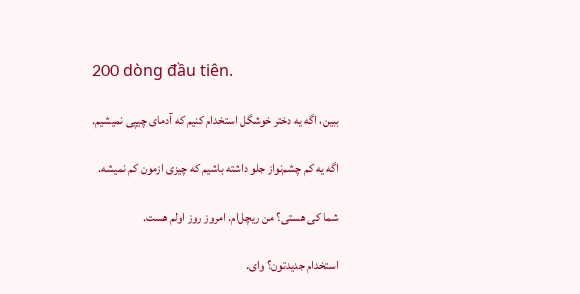200 dòng đầu tiên.

ببین، اگه یه دختر خوشگل استخدام کنیم که آدمای چیپی نمیشیم.

اگه یه کم چشم‌نواز جلو داشته باشیم که چیزی ازمون کم نمیشه.

شما کی هستی؟ من ریچل‌ام. امروز روز اولم هست.

استخدام جدیدتون؟ وای.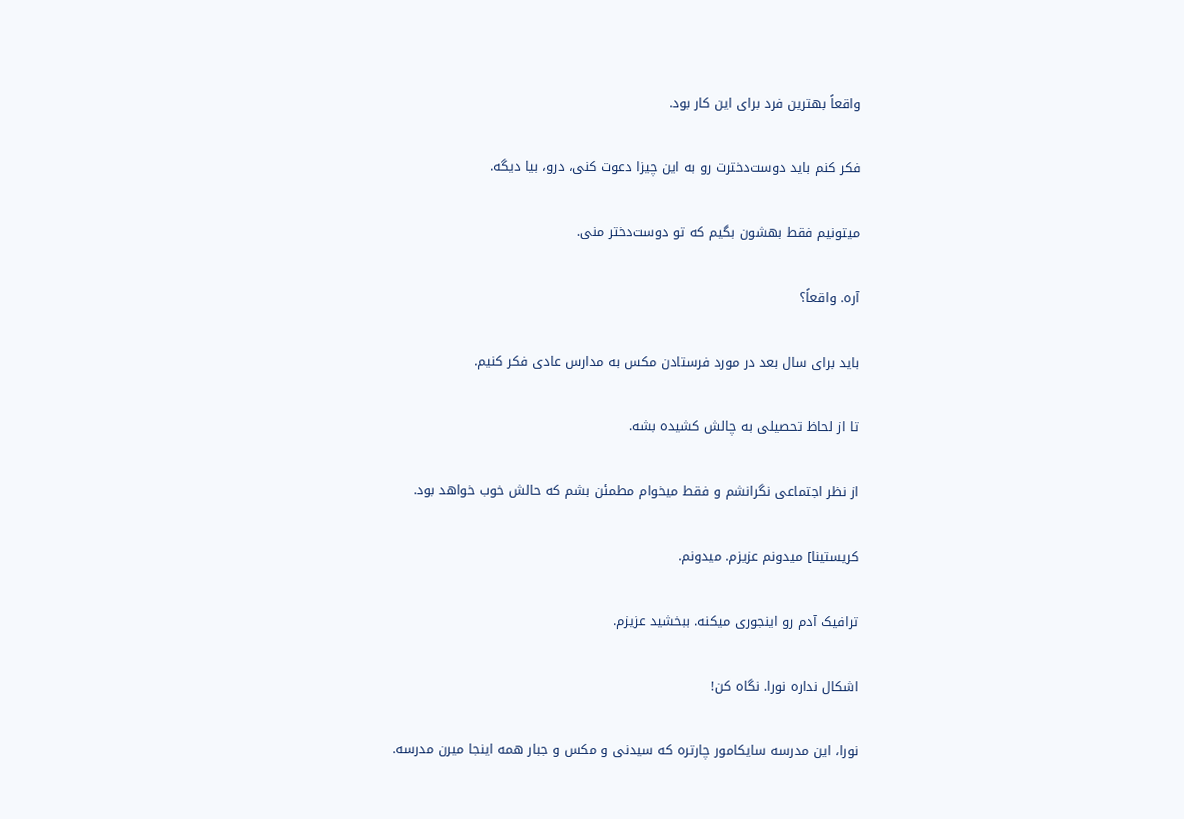واقعاً بهترین فرد برای این کار بود.

فکر کنم باید دوست‌دخترت رو به این چیزا دعوت کنی، درو، بیا دیگه.

میتونیم فقط بهشون بگیم که تو دوست‌دختر منی.

آره. واقعاً؟

باید برای سال بعد در مورد فرستادن مکس به مدارس عادی فکر کنیم.

تا از لحاظ تحصیلی به چالش کشیده بشه.

از نظر اجتماعی نگرانشم و فقط میخوام مطمئن بشم که حالش خوب خواهد بود.

کریستینا] میدونم عزیزم. میدونم.

ترافیک آدم رو اینجوری میکنه. ببخشید عزیزم.

اشکال نداره نورا. نگاه کن!

نورا، این مدرسه سایکامور چارتره که سیدنی و مکس و جبار همه اینجا میرن مدرسه.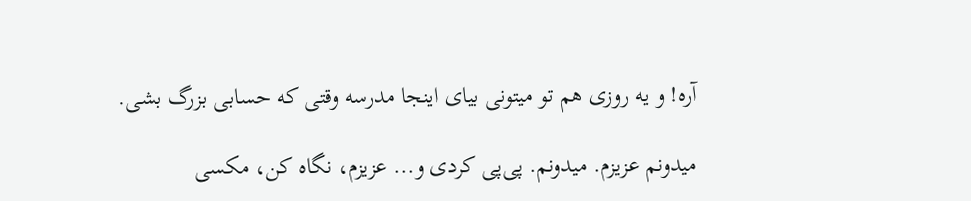آره! و یه روزی هم تو میتونی بیای اینجا مدرسه وقتی که حسابی بزرگ بشی.

میدونم عزیزم. میدونم. پی‌پی کردی و... عزیزم، نگاه کن، مکسی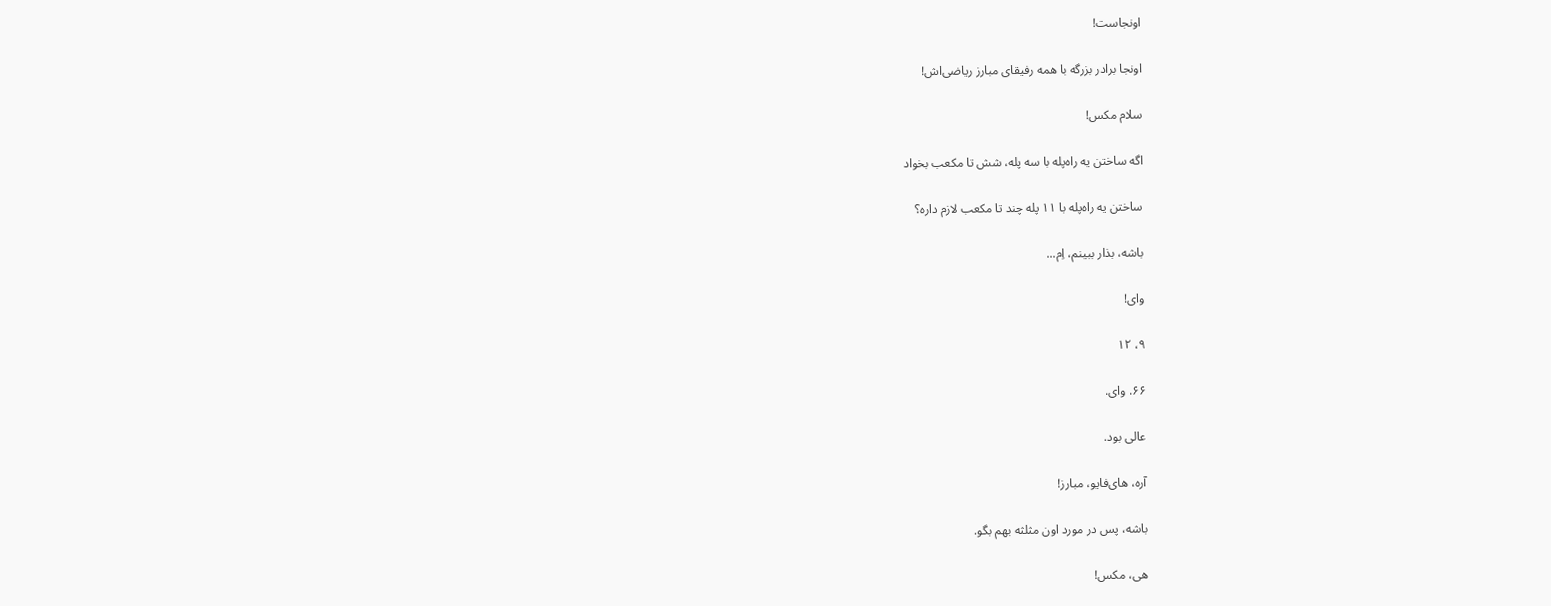اونجاست!

اونجا برادر بزرگه با همه رفیقای مبارز ریاضی‌اش!

سلام مکس!

اگه ساختن یه راه‌پله با سه پله، شش تا مکعب بخواد

ساختن یه راه‌پله با ۱۱ پله چند تا مکعب لازم داره؟

باشه، بذار ببینم، اِم...

وای!

۹، ۱۲

۶۶. وای.

عالی بود.

آره، های‌فایو، مبارز!

باشه، پس در مورد اون مثلثه بهم بگو.

هی، مکس!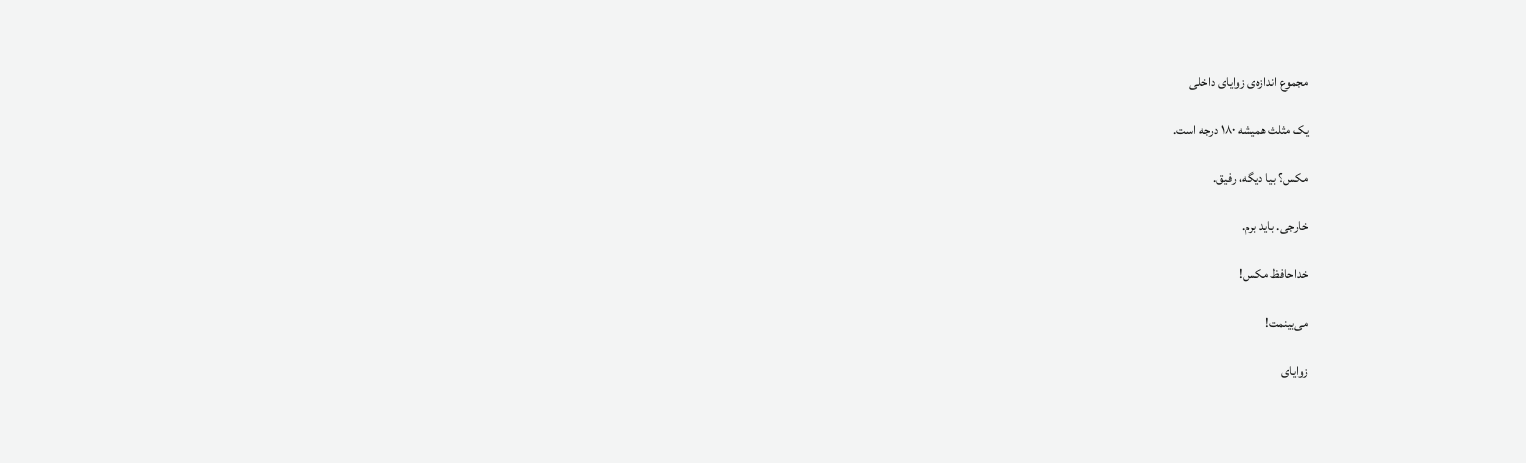مجموع اندازه‌ی زوایای داخلی

یک مثلث همیشه ۱۸۰ درجه است.

مکس؟ بیا دیگه، رفیق.

خارجی. باید برم.

خداحافظ مکس!

می‌بینمت!

زوایای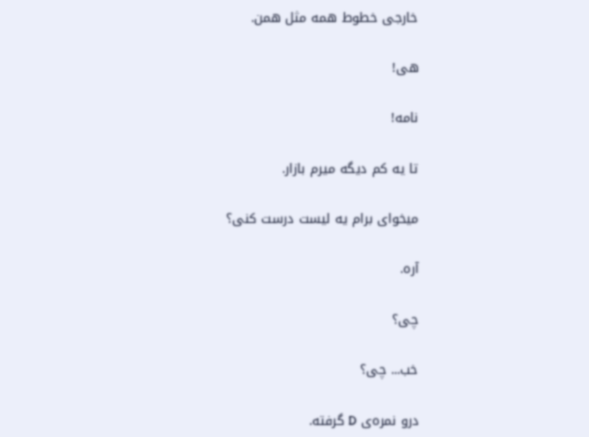خارجی خطوط همه مثل همن.

هی!

نامه!

تا یه کم دیگه میرم بازار.

میخوای برام یه لیست درست کنی؟

آره.

چی؟

خب... چی؟

درو نمره‌ی D گرفته.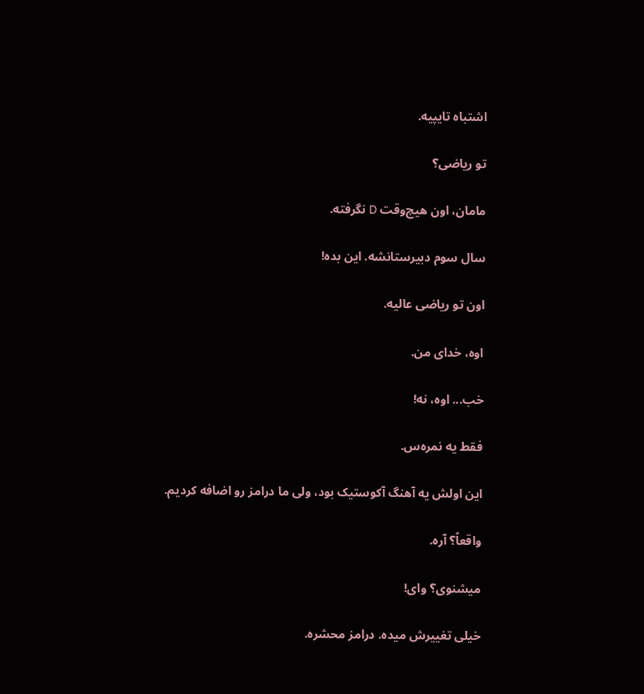اشتباه تایپیه.

تو ریاضی؟

مامان، اون هیچ‌وقت D نگرفته.

سال سوم دبیرستانشه. این بده!

اون تو ریاضی عالیه.

اوه، خدای من.

خب... اوه، نه!

فقط یه نمره‌س.

این اولش یه آهنگ آکوستیک بود، ولی ما درامز رو اضافه کردیم.

واقعاً؟ آره.

میشنوی؟ وای!

خیلی تغییرش میده. درامز محشره.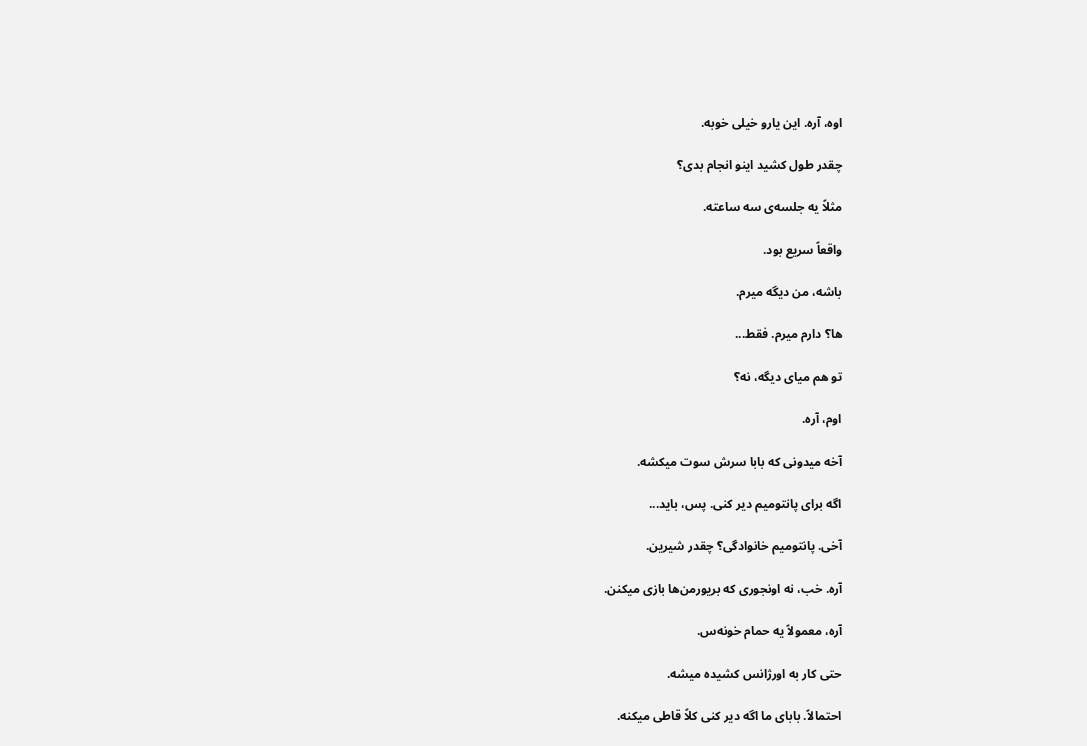اوه، آره. این یارو خیلی خوبه.

چقدر طول کشید اینو انجام بدی؟

مثلاً یه جلسه‌ی سه ساعته.

واقعاً سریع بود.

باشه، من دیگه میرم.

ها؟ دارم میرم. فقط...

تو هم میای دیگه، نه؟

اوم، آره.

آخه میدونی که بابا سرش سوت میکشه.

اگه برای پانتومیم دیر کنی. پس، باید...

آخی. پانتومیم خانوادگی؟ چقدر شیرین.

آره. خب، نه اونجوری که بریورمن‌ها بازی میکنن.

آره، معمولاً یه حمام خونه‌س.

حتی کار به اورژانس کشیده میشه.

احتمالاً. بابای ما اگه دیر کنی کلاً قاطی میکنه.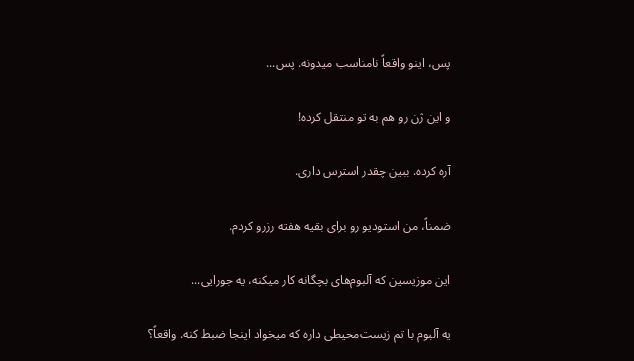پس، اینو واقعاً نامناسب میدونه. پس...

و این ژن رو هم به تو منتقل کرده!

آره کرده. ببین چقدر استرس داری.

ضمناً، من استودیو رو برای بقیه هفته رزرو کردم.

این موزیسین که آلبوم‌های بچگانه کار میکنه، یه جورایی...

یه آلبوم با تم زیست‌محیطی داره که میخواد اینجا ضبط کنه. واقعاً؟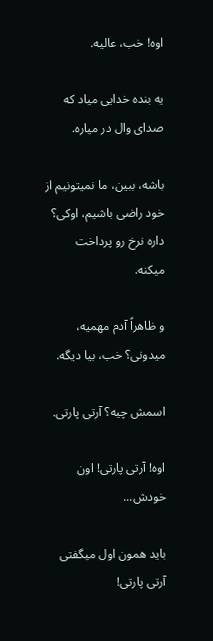اوه! خب، عالیه.

یه بنده خدایی میاد که صدای وال در میاره.

باشه، ببین، ما نمیتونیم از خود راضی باشیم، اوکی؟ داره نرخ رو پرداخت میکنه.

و ظاهراً آدم مهمیه، میدونی؟ خب، بیا دیگه.

اسمش چیه؟ آرتی پارتی.

اوه! آرتی پارتی! اون خودش...

باید همون اول میگفتی آرتی پارتی!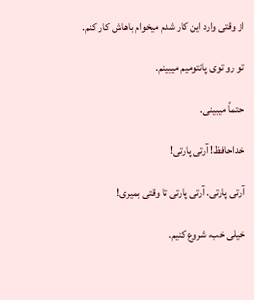از وقتی وارد این کار شدم میخوام باهاش کار کنم.

تو رو توی پانتومیم میبینم.

حتماً میبینی.

خداحافظ! آرتی پارتی!

آرتی پارتی. آرتی پارتی تا وقتی بمیری!

خیلی خب، شروع کنیم.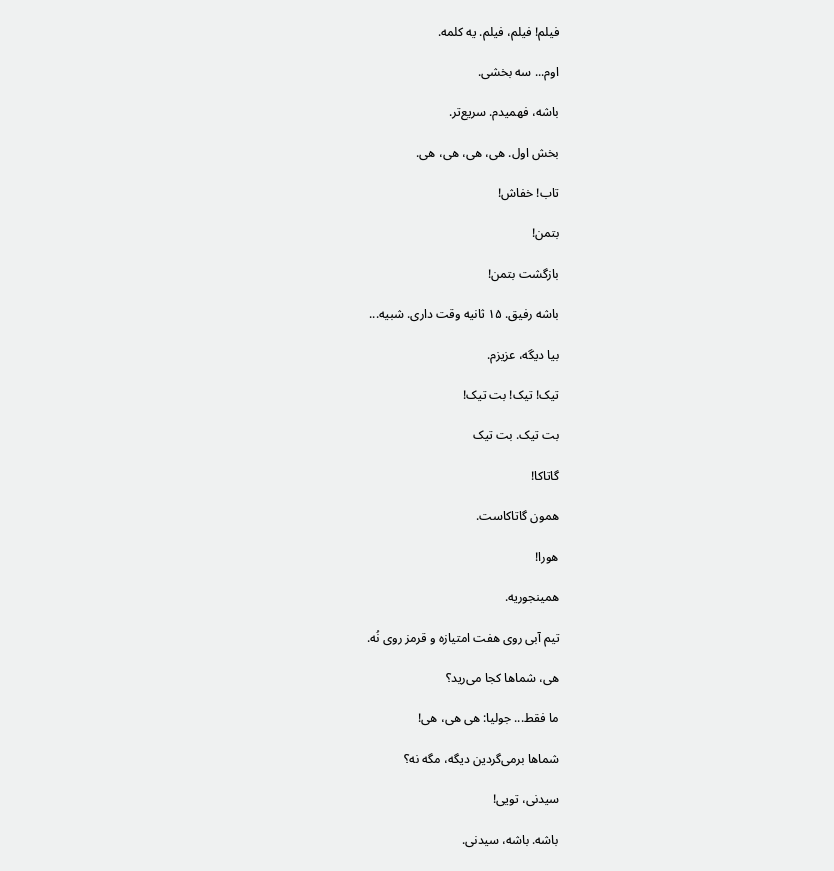فیلم! فیلم، فیلم. یه کلمه.

اوم... سه بخشی.

باشه، فهمیدم. سریع‌تر.

بخش اول. هی، هی، هی، هی.

تاب! خفاش!

بتمن!

بازگشت بتمن!

باشه رفیق. ۱۵ ثانیه وقت داری. شبیه...

بیا دیگه، عزیزم.

تیک! تیک! بت تیک!

بت تیک. بت تیک

گاتاکا!

همون گاتاکاست.

هورا!

همینجوریه.

تیم آبی روی هفت امتیازه و قرمز روی نُه.

هی، شماها کجا می‌رید؟

ما فقط... جولیا: هی هی، هی!

شماها برمی‌گردین دیگه، مگه نه؟

سیدنی، تویی!

باشه. باشه، سیدنی.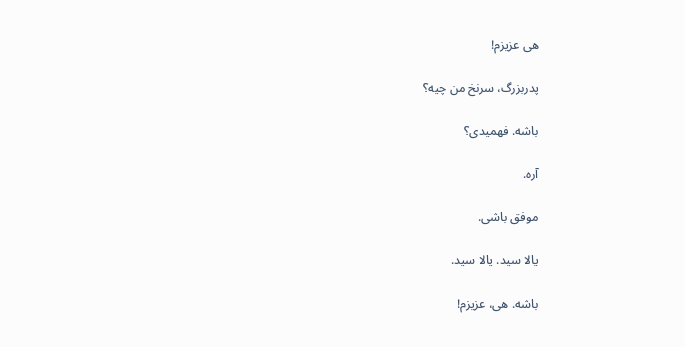هی عزیزم!

پدربزرگ، سرنخ من چیه؟

باشه. فهمیدی؟

آره.

موفق باشی.

یالا سید. یالا سید.

باشه. هی، عزیزم!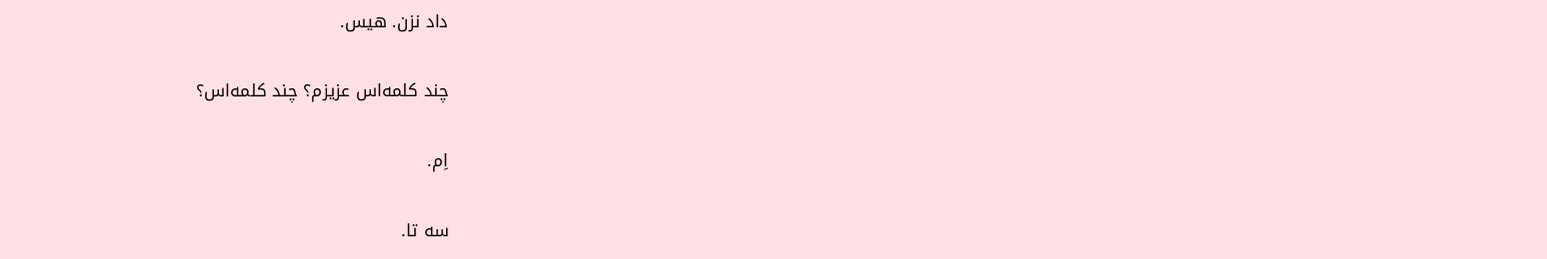داد نزن. هیس.

چند کلمه‌اس عزیزم؟ چند کلمه‌اس؟

اِم.

سه تا.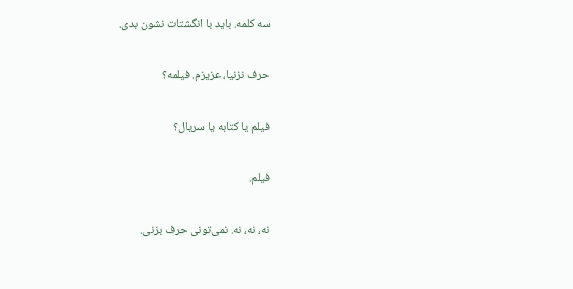سه کلمه. باید با انگشتات نشون بدی.

حرف نزنیا، عزیزم. فیلمه؟

فیلم یا کتابه یا سریال؟

فیلم.

نه، نه، نه. نمی‌تونی حرف بزنی.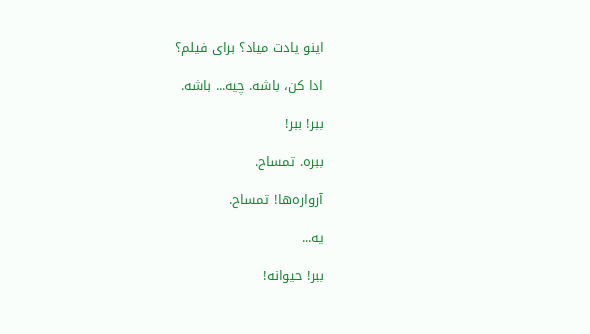اینو یادت میاد؟ برای فیلم؟

ادا کن، باشه. چیه... باشه.

ببر! ببر!

ببره. تمساح.

آرواره‌ها! تمساح.

یه...

ببر! حیوانه!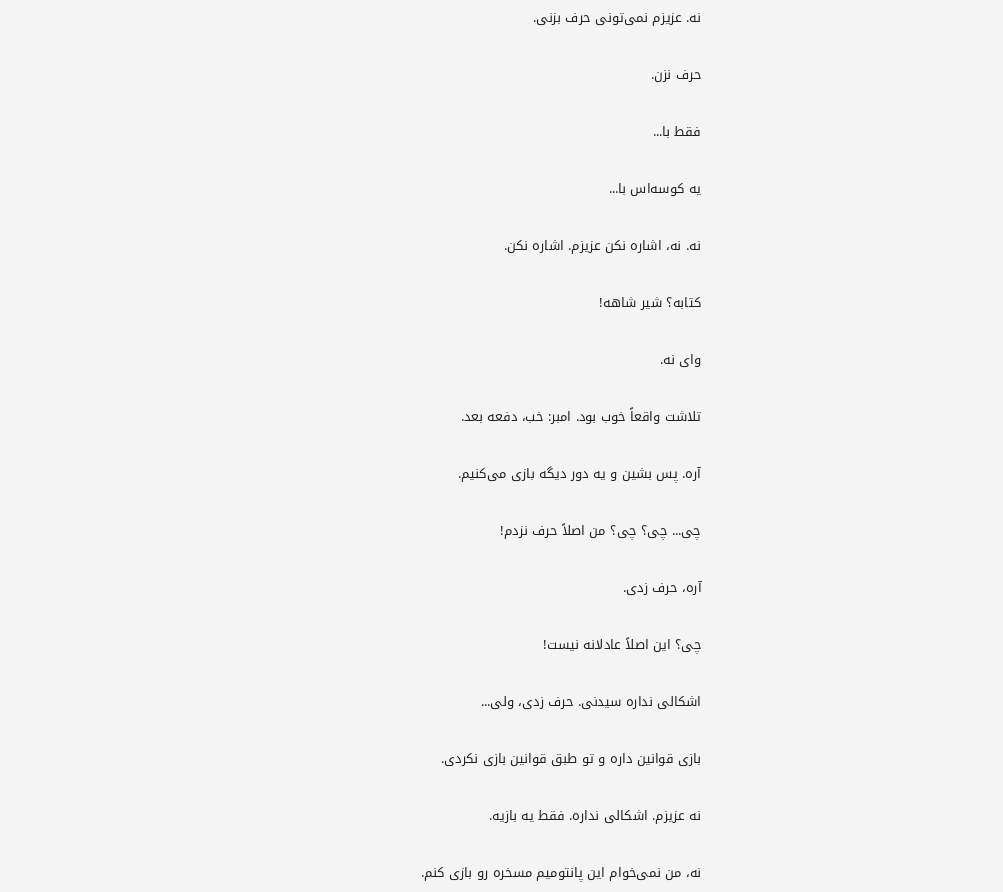نه. عزیزم نمی‌تونی حرف بزنی.

حرف نزن.

فقط با...

یه کوسه‌اس با...

نه. نه، اشاره نکن عزیزم. اشاره نکن.

کتابه؟ شیر شاهه!

وای نه.

تلاشت واقعاً خوب بود. امبر: خب، دفعه بعد.

آره. پس بشین و یه دور دیگه بازی می‌کنیم.

چی... چی؟ چی؟ من اصلاً حرف نزدم!

آره، حرف زدی.

چی؟ این اصلاً عادلانه نیست!

اشکالی نداره سیدنی. حرف زدی، ولی...

بازی قوانین داره و تو طبق قوانین بازی نکردی.

نه عزیزم. اشکالی نداره. فقط یه بازیه.

نه، من نمی‌خوام این پانتومیم مسخره رو بازی کنم.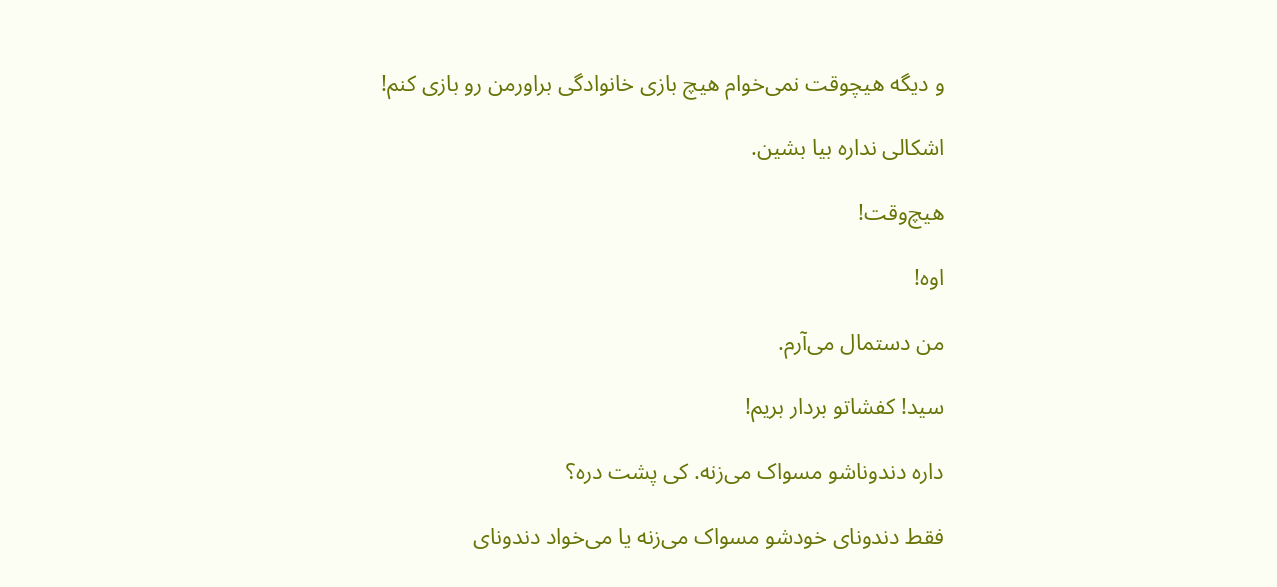و دیگه هیچوقت نمی‌خوام هیچ بازی خانوادگی براورمن رو بازی کنم!

اشکالی نداره بیا بشین.

هیچ‌وقت!

اوه!

من دستمال می‌آرم.

سید! کفشاتو بردار بریم!

داره دندوناشو مسواک می‌زنه. کی پشت دره؟

فقط دندونای خودشو مسواک می‌زنه یا می‌خواد دندونای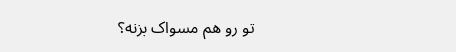تو رو هم مسواک بزنه؟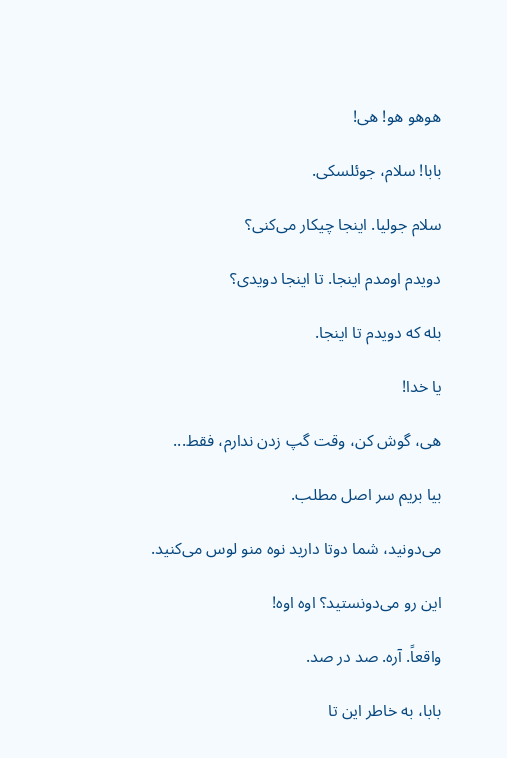هوهو هو! هی!

بابا! سلام، جوئلسکی.

سلام جولیا. اینجا چیکار می‌کنی؟

دویدم اومدم اینجا. تا اینجا دویدی؟

بله که دویدم تا اینجا.

یا خدا!

هی، گوش کن، وقت گپ زدن ندارم، فقط...

بیا بریم سر اصل مطلب.

می‌دونید، شما دوتا دارید نوه منو لوس می‌کنید.

این رو می‌دونستید؟ اوه اوه!

واقعاً. آره. صد در صد.

بابا، به خاطر این تا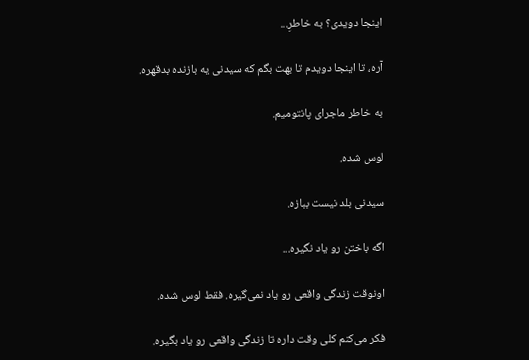اینجا دویدی؟ به خاطرِ...

آره، تا اینجا دویدم تا بهت بگم که سیدنی یه بازنده بدقهره.

به خاطر ماجرای پانتومیم.

لوس شده.

سیدنی بلد نیست ببازه.

اگه باختن رو یاد نگیره...

اونوقت زندگی واقعی رو یاد نمی‌گیره. فقط لوس شده.

فکر می‌کنم کلی وقت داره تا زندگی واقعی رو یاد بگیره.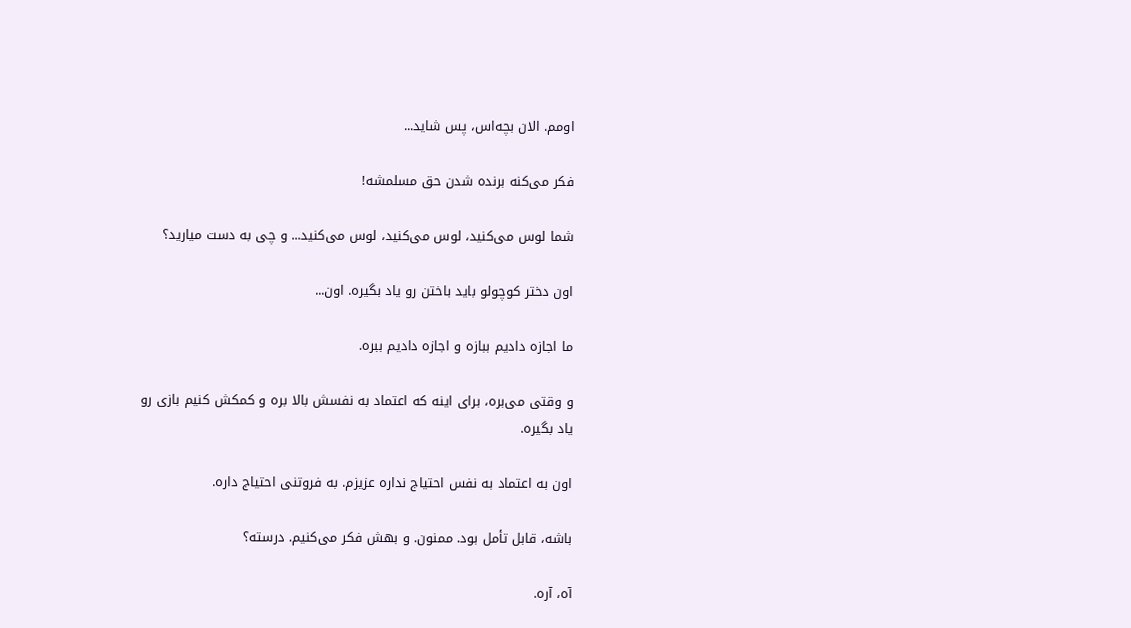اومم. الان بچه‌اس، پس شاید...

فکر می‌کنه برنده شدن حق مسلمشه!

شما لوس می‌کنید، لوس می‌کنید، لوس می‌کنید... و چی به دست میارید؟

اون دختر کوچولو باید باختن رو یاد بگیره. اون...

ما اجازه دادیم ببازه و اجازه دادیم ببره.

و وقتی می‌بره، برای اینه که اعتماد به نفسش بالا بره و کمکش کنیم بازی رو یاد بگیره.

اون به اعتماد به نفس احتیاج نداره عزیزم. به فروتنی احتیاج داره.

باشه، قابل تأمل بود. ممنون. و بهش فکر می‌کنیم. درسته؟

آه، آره.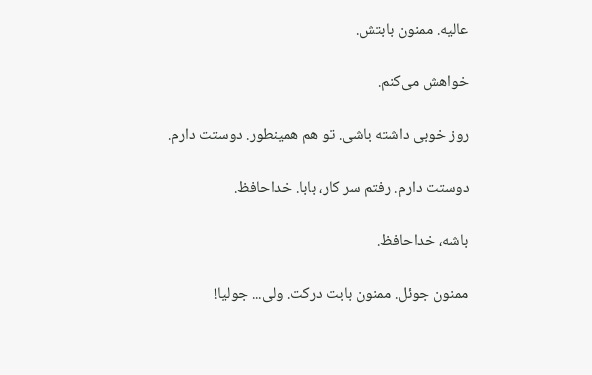عالیه. ممنون بابتش.

خواهش می‌کنم.

روز خوبی داشته باشی. تو هم همینطور. دوستت دارم.

دوستت دارم. رفتم سر کار، بابا. خداحافظ.

باشه، خداحافظ.

ممنون جوئل. ممنون بابت درکت. ولی... جولیا!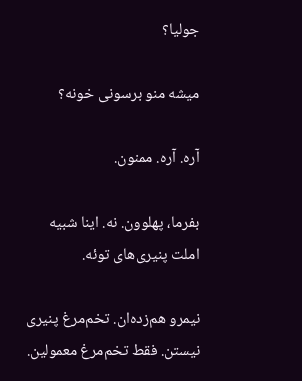جولیا؟

میشه منو برسونی خونه؟

آره. آره. ممنون.

بفرما، پهلوون. نه. اینا شبیه املت پنیری‌های توئه.

نیمرو هم‌زده‌ان. تخم‌مرغ پنیری نیستن. فقط تخم‌مرغ معمولین.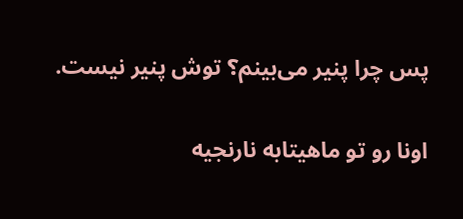پس چرا پنیر می‌بینم؟ توش پنیر نیست.

اونا رو تو ماهیتابه نارنجیه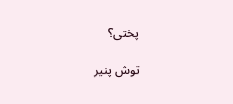پختی؟

توش پنیر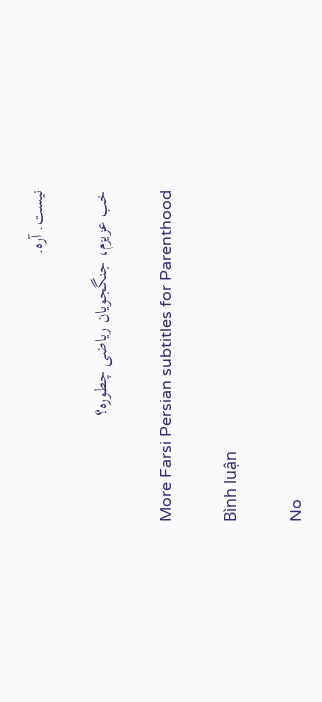نیست. آره.

خب عزیزم، جنگجویان ریاضی چطوره؟

More Farsi Persian subtitles for Parenthood

Bình luận

No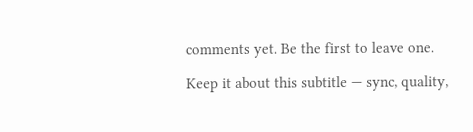comments yet. Be the first to leave one.

Keep it about this subtitle — sync, quality,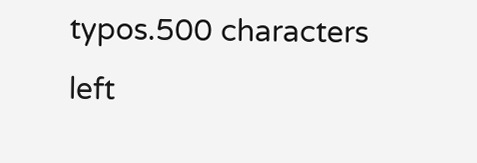typos.500 characters left